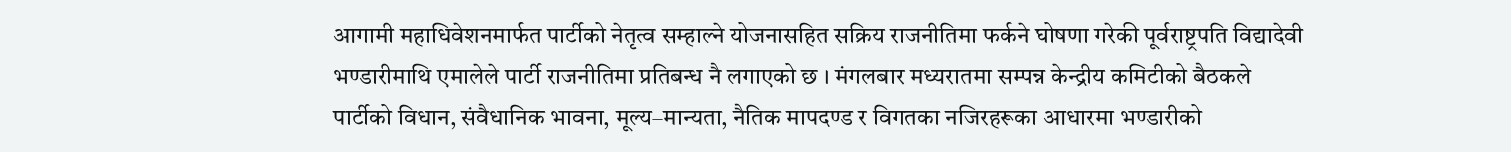आगामी महाधिवेशनमार्फत पार्टीको नेतृत्व सम्हाल्ने योजनासहित सक्रिय राजनीतिमा फर्कने घोषणा गरेकी पूर्वराष्ट्रपति विद्यादेवी भण्डारीमाथि एमालेले पार्टी राजनीतिमा प्रतिबन्ध नै लगाएको छ । मंगलबार मध्यरातमा सम्पन्न केन्द्रीय कमिटीको बैठकले पार्टीको विधान, संवैधानिक भावना, मूल्य–मान्यता, नैतिक मापदण्ड र विगतका नजिरहरूका आधारमा भण्डारीको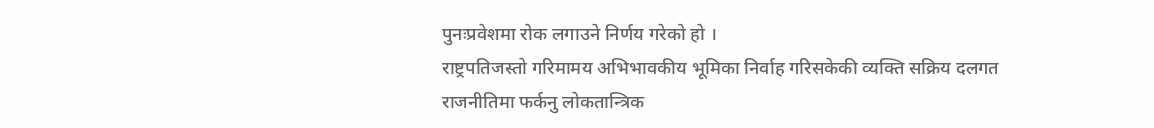पुनःप्रवेशमा रोक लगाउने निर्णय गरेको हो ।
राष्ट्रपतिजस्तो गरिमामय अभिभावकीय भूमिका निर्वाह गरिसकेकी व्यक्ति सक्रिय दलगत राजनीतिमा फर्कनु लोकतान्त्रिक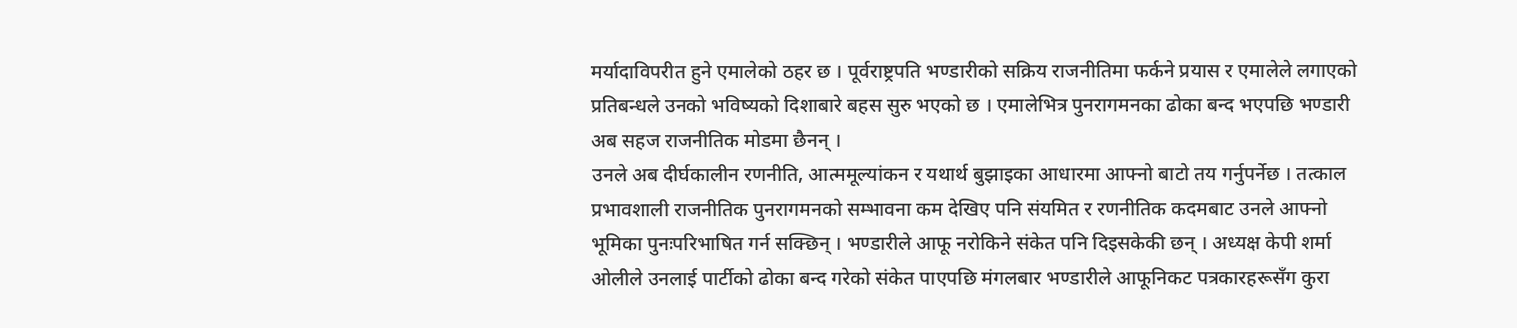मर्यादाविपरीत हुने एमालेको ठहर छ । पूर्वराष्ट्रपति भण्डारीको सक्रिय राजनीतिमा फर्कने प्रयास र एमालेले लगाएको प्रतिबन्धले उनको भविष्यको दिशाबारे बहस सुरु भएको छ । एमालेभित्र पुनरागमनका ढोका बन्द भएपछि भण्डारी अब सहज राजनीतिक मोडमा छैनन् ।
उनले अब दीर्घकालीन रणनीति, आत्ममूल्यांकन र यथार्थ बुझाइका आधारमा आफ्नो बाटो तय गर्नुपर्नेछ । तत्काल प्रभावशाली राजनीतिक पुनरागमनको सम्भावना कम देखिए पनि संयमित र रणनीतिक कदमबाट उनले आफ्नो भूमिका पुनःपरिभाषित गर्न सक्छिन् । भण्डारीले आफू नरोकिने संकेत पनि दिइसकेकी छन् । अध्यक्ष केपी शर्मा ओलीले उनलाई पार्टीको ढोका बन्द गरेको संकेत पाएपछि मंगलबार भण्डारीले आफूनिकट पत्रकारहरूसँग कुरा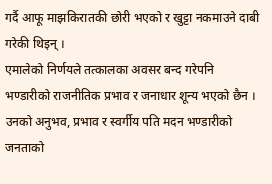गर्दै आफू माझकिरातकी छोरी भएको र खुट्टा नकमाउने दाबी गरेकी थिइन् ।
एमालेको निर्णयले तत्कालका अवसर बन्द गरेपनि भण्डारीको राजनीतिक प्रभाव र जनाधार शून्य भएको छैन । उनको अनुभव, प्रभाव र स्वर्गीय पति मदन भण्डारीको जनताको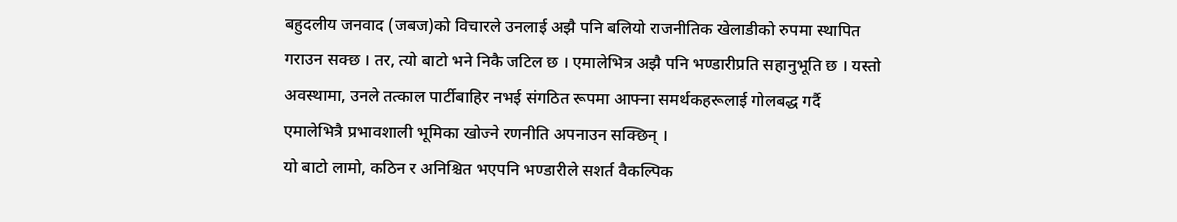बहुदलीय जनवाद (जबज)को विचारले उनलाई अझै पनि बलियो राजनीतिक खेलाडीको रुपमा स्थापित गराउन सक्छ । तर, त्यो बाटो भने निकै जटिल छ । एमालेभित्र अझै पनि भण्डारीप्रति सहानुभूति छ । यस्तो अवस्थामा, उनले तत्काल पार्टीबाहिर नभई संगठित रूपमा आफ्ना समर्थकहरूलाई गोलबद्ध गर्दै एमालेभित्रै प्रभावशाली भूमिका खोज्ने रणनीति अपनाउन सक्छिन् ।
यो बाटो लामो, कठिन र अनिश्चित भएपनि भण्डारीले सशर्त वैकल्पिक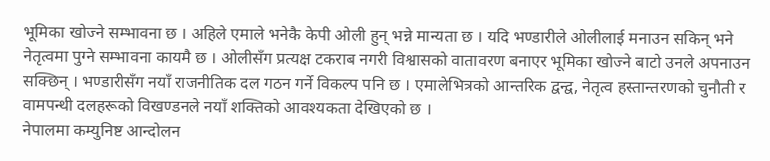भूमिका खोज्ने सम्भावना छ । अहिले एमाले भनेकै केपी ओली हुन् भन्ने मान्यता छ । यदि भण्डारीले ओलीलाई मनाउन सकिन् भने नेतृत्वमा पुग्ने सम्भावना कायमै छ । ओलीसँग प्रत्यक्ष टकराब नगरी विश्वासको वातावरण बनाएर भूमिका खोज्ने बाटो उनले अपनाउन सक्छिन् । भण्डारीसँग नयाँ राजनीतिक दल गठन गर्ने विकल्प पनि छ । एमालेभित्रको आन्तरिक द्वन्द्व, नेतृत्व हस्तान्तरणको चुनौती र वामपन्थी दलहरूको विखण्डनले नयाँ शक्तिको आवश्यकता देखिएको छ ।
नेपालमा कम्युनिष्ट आन्दोलन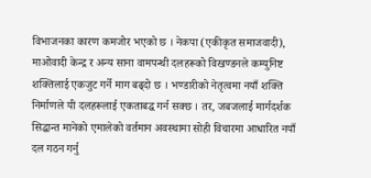विभाजनका कारण कमजोर भएको छ । नेकपा (एकीकृत समाजवादी), माओवादी केन्द्र र अन्य साना वामपन्थी दलहरूको विखण्डनले कम्युनिष्ट शक्तिलाई एकजुट गर्ने माग बढ्दो छ । भण्डारीको नेतृत्वमा नयाँ शक्ति निर्माणले यी दलहरूलाई एकताबद्ध गर्न सक्छ । तर, जबजलाई मार्गदर्शक सिद्धान्त मानेको एमालेको वर्तमान अवस्थामा सोही विचारमा आधारित नयाँ दल गठन गर्नु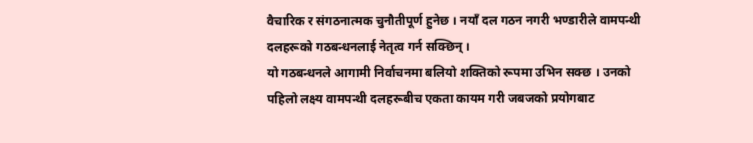वैचारिक र संगठनात्मक चुनौतीपूर्ण हुनेछ । नयाँ दल गठन नगरी भण्डारीले वामपन्थी दलहरूको गठबन्धनलाई नेतृत्व गर्न सक्छिन् ।
यो गठबन्धनले आगामी निर्वाचनमा बलियो शक्तिको रूपमा उभिन सक्छ । उनको पहिलो लक्ष्य वामपन्थी दलहरूबीच एकता कायम गरी जबजको प्रयोगबाट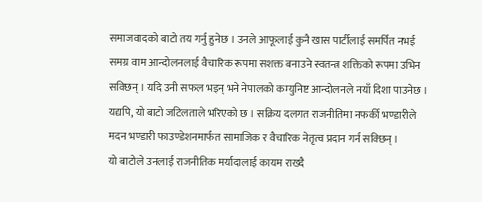समाजवादको बाटो तय गर्नु हुनेछ । उनले आफूलाई कुनै खास पार्टीलाई समर्पित नभई समग्र वाम आन्दोलनलाई वैचारिक रूपमा सशक्त बनाउने स्वतन्त्र शक्तिको रूपमा उभिन सक्छिन् । यदि उनी सफल भइन् भने नेपालको कम्युनिष्ट आन्दोलनले नयाँ दिशा पाउनेछ । यद्यपि, यो बाटो जटिलताले भरिएको छ । सक्रिय दलगत राजनीतिमा नफर्की भण्डारीले मदन भण्डारी फाउण्डेशनमार्फत सामाजिक र वैचारिक नेतृत्व प्रदान गर्न सक्छिन् ।
यो बाटोले उनलाई राजनीतिक मर्यादालाई कायम राख्दै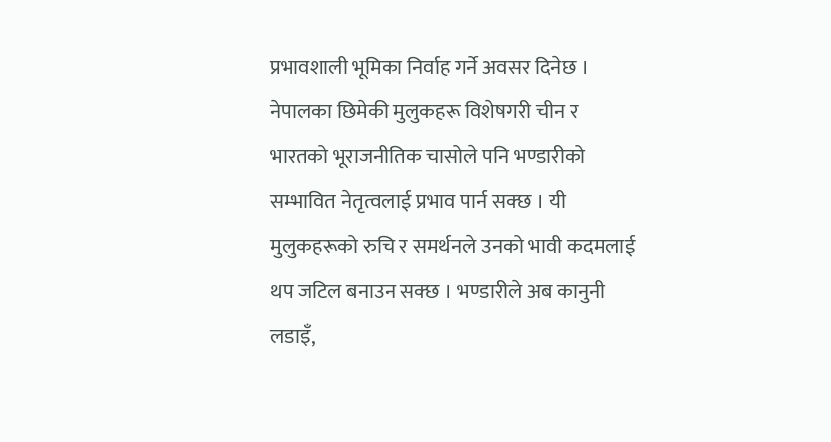प्रभावशाली भूमिका निर्वाह गर्ने अवसर दिनेछ । नेपालका छिमेकी मुलुकहरू विशेषगरी चीन र भारतको भूराजनीतिक चासोले पनि भण्डारीको सम्भावित नेतृत्वलाई प्रभाव पार्न सक्छ । यी मुलुकहरूको रुचि र समर्थनले उनको भावी कदमलाई थप जटिल बनाउन सक्छ । भण्डारीले अब कानुनी लडाइँ,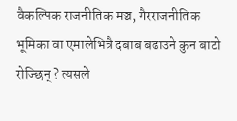वैकल्पिक राजनीतिक मञ्च, गैरराजनीतिक भूमिका वा एमालेभित्रै दबाब बढाउने कुन बाटो रोज्छिन् ? त्यसले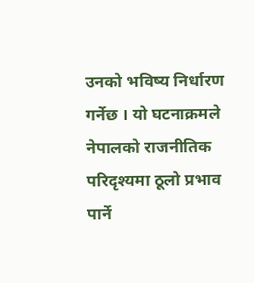उनको भविष्य निर्धारण गर्नेछ । यो घटनाक्रमले नेपालको राजनीतिक परिदृश्यमा ठूलो प्रभाव पार्ने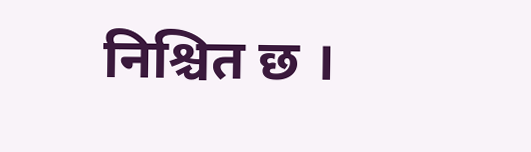निश्चित छ ।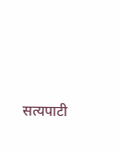सत्यपाटी